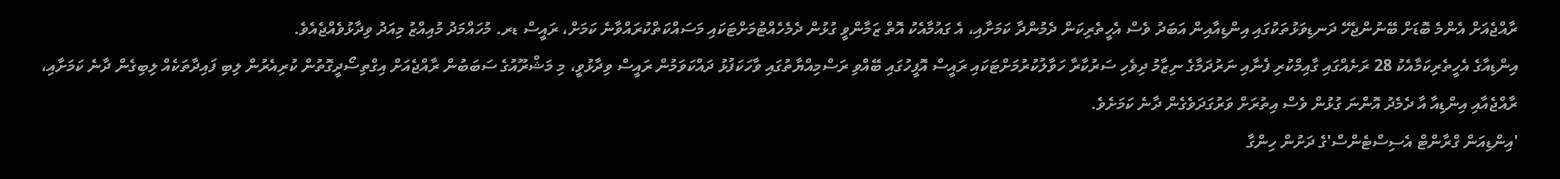ރާއްޖެއަށް އެންމެ ބޮޑަށް ބޭނުންޖެހޭ ދަނޑިވަޅުތަކުގައި އިންޑިއާއިން އަބަދު ވެސް އެހީތެރިކަން ދެމުންދާ ކަމަށާއި، އެ ގައުމާއެކު އޮތް ޒަމާންވީ ގުޅުން ދެމެހެއްޓުމަށްޓަކައި މަސައްކަތްކުރައްވާނެ ކަމަށް، ރައީސް ޑރ. މުހައްމަދު މުއިއްޒު މިއަދު ވިދާޅުވެއްޖެއެވެ.
އިންޑިއާގެ އެހީތެރިކަމާއެކު 28 ރަށެއްގައި ގާއިމްކުރި ފެނާއި ނަރުދަމާގެ ނިޒާމު ދިވެހި ސަރުކާރާ ހަވާލުކުރުމަށްޓަކައި ރައީސް އޮފީހުގައި ބޭއްވި ރަސްމިއްޔާތުގައި ވާހަކަފުޅު ދައްކަވަމުން ރައީސް ވިދާޅުވީ، މި މަޝްރޫއުގެ ސަބަބުން ރާއްޖެއަށް އިގްތިސޯދީގޮތުން ކުރިއެރުން ލިބި ފައިދާތަކެއް ލިބިގެން ދާނެ ކަމަށާއި، ރާއްޖެއާއި އިންޑިއާ އާ ދެމެދު އޮންނަ ގުޅުން ވެސް އިތުރަށް ވަރުގަދަވެގެން ދާނެ ކަމަށެވެ.
'އިންޑިއަން ގްރާންޓް އެސިސްޓެންސް'ގެ ދަށުން ހިންގާ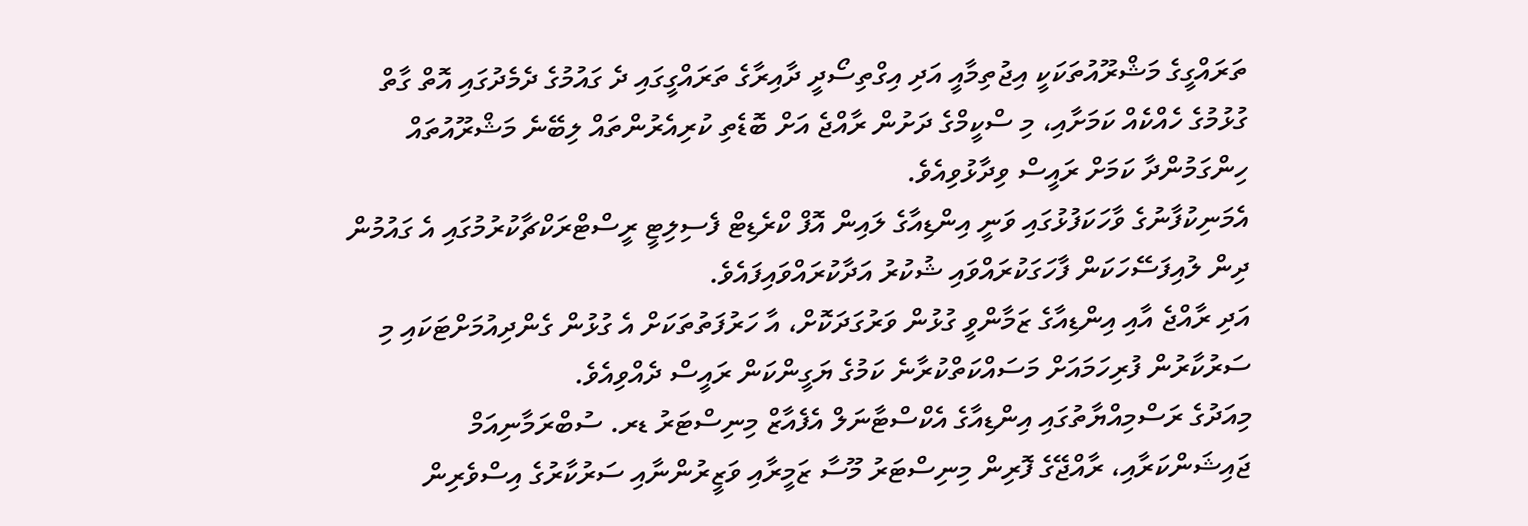ތަރައްގީގެ މަޝްރޫއުތަކަކީ އިޖުތިމާއީ އަދި އިގްތިސޯދީ ދާއިރާގެ ތަރައްގީގައި ދެ ގައުމުގެ ދެމެދުގައި އޮތް ގާތް ގުޅުމުގެ ހެއްކެއް ކަމަށާއި، މި ސްކީމްގެ ދަށުން ރާއްޖެ އަށް ބޮޑެތި ކުރިއެރުންތައް ލިބޭނެ މަޝްރޫއުތައް ހިންގަމުންދާ ކަމަށް ރައީސް ވިދާޅުވިއެވެ.
އެމަނިކުފާނުގެ ވާހަކަފުޅުގައި ވަނީ އިންޑިއާގެ ލައިން އޮފް ކްރެޑިޓް ފެސިލިޓީ ރީސްޓްރަކްޗާކުރުމުގައި އެ ގައުމުން ދިން ލުއިފަސޭހަކަން ފާހަގަކުރައްވައި ޝުކުރު އަދާކުރައްވައިފައެވެ.
އަދި ރާއްޖެ އާއި އިންޑިއާގެ ޒަމާންވީ ގުޅުން ވަރުގަދަކޮށް، އާ ހަރުފަތުތަކަށް އެ ގުޅުން ގެންދިއުމަށްޓަކައި މި ސަރުކާރުން ފުރިހަމައަށް މަސައްކަތްކުރާނެ ކަމުގެ ޔަގީންކަން ރައީސް ދެއްވިއެވެ.
މިއަދުގެ ރަސްމިއްޔާތުގައި އިންޑިއާގެ އެކްސްޓާނަލް އެފެއާޒް މިނިސްޓަރު ޑރ. ސުބްރަމާނިއަމް ޖައިޝަންކަރާއި، ރާއްޖޭގެ ފޮރިން މިނިސްޓަރު މޫސާ ޒަމީރާއި ވަޒީރުންނާއި ސަރުކާރުގެ އިސްވެރިން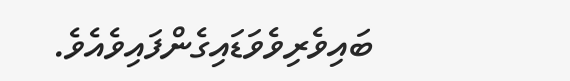ބައިވެރިވެވަޑައިގެންފައިވެއެވެ.